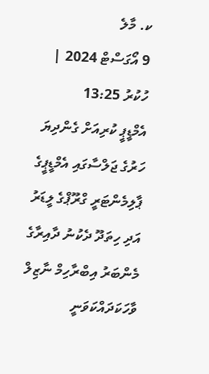ކ. މާލެ
9 އޯގަސްޓް 2024 | ހުކުރު 13:25
އެމްޑީޕީ ކުރިއަށް ގެންދިޔަ ހަރުގެ ޖަލްސާގައި އެމްޑީޕީގެ ޕާލިމެންޓަރީ ގްރޫޕްގެ ލީޑަރު އަދި ހިތަދޫ ދެކުނު ދާއިރާގެ މެންބަރު އިބްރާހިމް ނާޒިލް ވާހަކަދައްކަވަނީ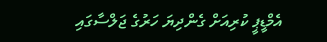އެމްޑީޕީ ކުރިއަށް ގެންދިޔަ ހަރުގެ ޖަލްސާގައި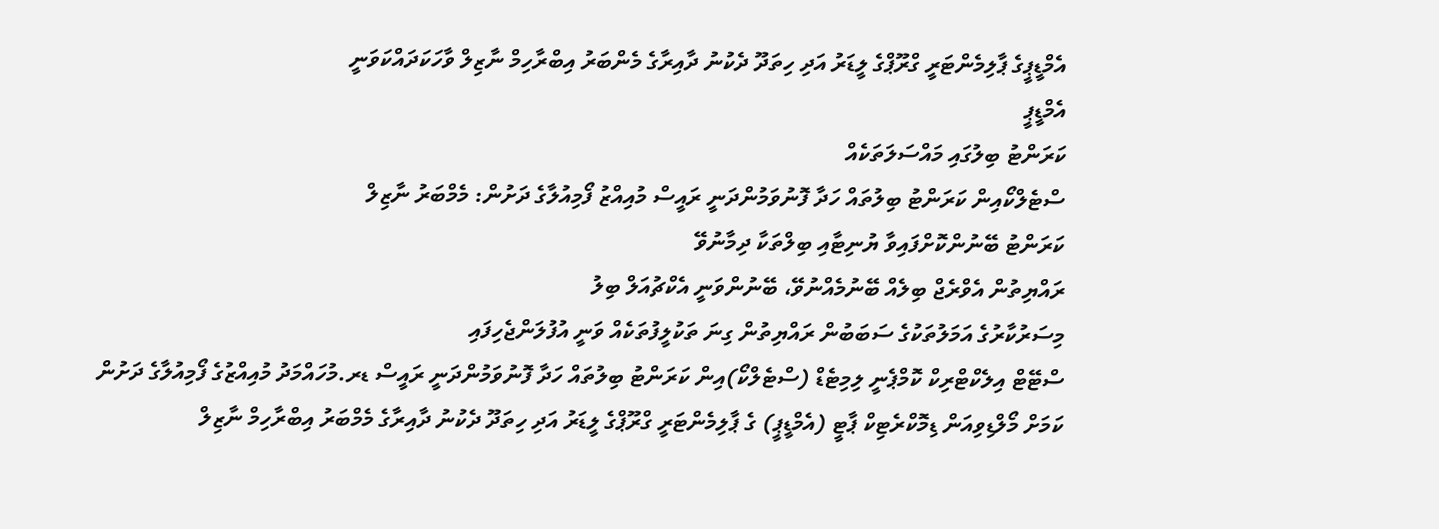އެމްޑީޕީގެ ޕާލިމެންޓަރީ ގްރޫޕްގެ ލީޑަރު އަދި ހިތަދޫ ދެކުނު ދާއިރާގެ މެންބަރު އިބްރާހިމް ނާޒިލް ވާހަކަދައްކަވަނީ
އެމްޑީޕީ
ކަރަންޓު ބިލުގައި މައްސަލަތަކެއް
ސްޓެލްކޯއިން ކަރަންޓު ބިލުތައް ހަދާ ފޮނުވަމުންދަނީ ރައީސް މުއިއްޒު ފޯމިއުލާގެ ދަށުން: މެމްބަރު ނާޒިލް
ކަރަންޓު ބޭނުންކޮށްފައިވާ ޔުނިޓާއި ބިލްތަކާ ދިމާނުވޭ
ރައްޔިތުން އެވްރެޖް ބިލެއް ބޭނުމެއްނުވޭ، ބޭނުންވަނީ އެކްޗުއަލް ބިލު
މިސަރުކާރުގެ އަމަލުތަކުގެ ސަބަބުން ރައްޔިތުން ގިނަ ތަކުލީފުތަކެއް ވަނީ އުފުލަންޖެހިފައި
ސްޓޭޓް އިލެކްޓްރިކް ކޮމްޕެނީ ލިމިޓެޑް (ސްޓެލްކޯ)އިން ކަރަންޓު ބިލުތައް ހަދާ ފޮނުވަމުންދަނީ ރައީސް ޑރ.މުހައްމަދު މުއިއްޒުގެ ފޯމިއުލާގެ ދަށުން ކަމަށް މޯލްޑިވިއަން ޑިމޮކްރެޓިކް ޕާޓީ (އެމްޑީޕީ) ގެ ޕާލިމެންޓަރީ ގްރޫޕްގެ ލީޑަރު އަދި ހިތަދޫ ދެކުނު ދާއިރާގެ މެމްބަރު އިބްރާހިމް ނާޒިލް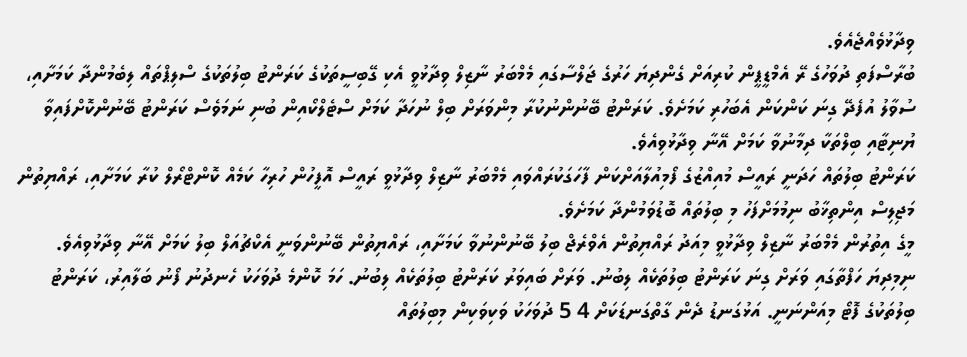ވިދާޅުވެއްޖެއެވެ.
ބުރާސްފަތި ދުވަހުގެ ރޭ އެމްޑީޕީން ކުރިއަށް ގެންދިޔަ ހަރުގެ ޖަލްސާގައި މެމްބަރު ނާޒިލް ވިދާޅުވީ އެކި ގޭބިސީތަކުގެ ކަރަންޓު ބިލުތަކުގެ ސްލިޕްތައް ލިބެމުންދާ ކަމަށާއި، ސުވާލު އުފެދޭ ގިނަ ކަންކަން އެބަހުރި ކަމަށެވެ. ކަރަންޓު ބޭނުންނުކުރާ މިންވަރަށް ބިލް ނުހަދާ ކަމަށް ސްޓެލްކޯއިން ބުނި ނަމަވެސް ކަރަންޓު ބޭނުންކޮށްފައިވާ ޔުނިޓާއި ބިލްތަކާ ދިމާނުވާ ކަމަށް އޭނާ ވިދާޅުވިއެވެ.
ކަރަންޓު ބިލުތައް ހަދަނީ ރައީސް މުއިއްޒުގެ ފޯމިއުލާއަށްކަން ފާހަގަކުރައްވައި މެމްބަރު ނާޒިލް ވިދާޅުވީ ރައީސް އޮފީހުން ހުރިހާ ކަމެއް ކޮންޓްރޯލް ކުރާ ކަމަށާއި، ރައްޔިތުން މަޖިލިސް އިންތިޚާބު ނިމުމަށްފަހު މި ބިލުތައް ބޮޑުވަމުންދާ ކަމަށެވެ.
މީގެ އިތުރުން މެމްބަރު ނާޒިލް ވިދާޅުވީ މިއަދު ރައްޔިތުން އެވްރެޖް ބިލު ބޭނުންނުވާ ކަމަށާއި، ރައްޔިތުން ބޭނުންވަނީ އެކްޗުއަލް ބިލު ކަމަށް އޭނާ ވިދާޅުވިއެވެ.
ނިމިދިޔަ ހަފްތާގައި ވަރަށް ގިނަ ކަރަންޓު ބިލުތަކެއް ލިބުނު. ވަރަށް ބައިވަރު ކަރަންޓު ބިލުތަކެއް ލިބުނު. ހަމަ ކޮންމެ ދުވަހަކު ހެނދުނު ފޯނު ބަލާއިރު، ކަރަންޓު ބިލުތަކުގެ ފޮޓޯ މިއަންނަނީ. އަޅުގަނޑު ދެން ގާތްގަނޑަކަށް 4 5 ދުވަހަކު ވަކިވަކިން މިބިލުތައް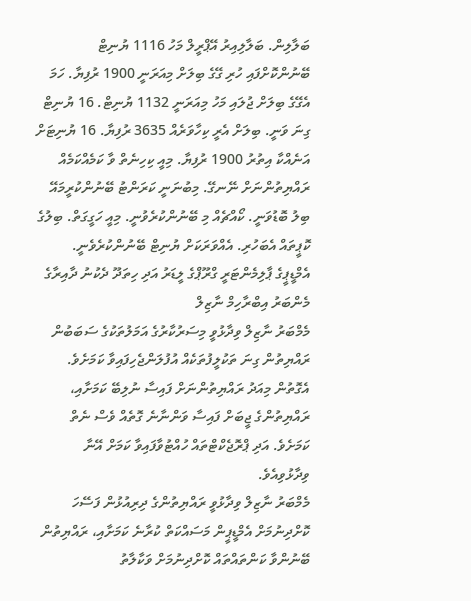ބަލާލިން. ބަލާލިއިރު އޭޕްރީލް މަހު 1116 ޔުނިޓް ބޭނުންކޮށްފައި ހުރި ގޭގެ ބިލަށް މިއަރަނީ 1900 ރުފިޔާ. ހަމަ އެގޭގެ ބިލަށް ޖުލައި މަހު މިއަރަނީ 1132 ޔުނިޓް. 16 ޔުނިޓް ގިނަ ވަނީ. ބިލަށް އެރީ ކިހާވަރެއް 3635 ރުފިޔާ. 16 ޔުނިޓަށް އަނެއްކާ އިތުރު 1900 ރުފިޔާ. މިއީ ކިހިނެތް ވާ ކަމެއްކަމެއް ރައްޔިތުންނަށް ނޭނގޭ. މިބުނަނީ ކަރަންޓު ބޭނުންކުރީމައޭ ބިލު ބޮޑުވަނީ. ކޯއްޗެއް މި ބޭނުންކުރެވުނީ. މިއީ ހަގީގަތް. ބިލުގެ ކޮޕީތައް އެބަހުރި. އެއްވަރަކަށް ޔުނިޓް ބޭނުންކުރެވެނީ.
އެމްޑީޕީގެ ޕާލިމެންޓަރީ ގްރޫޕްގެ ލީޑަރު އަދި ހިތަދޫ ދެކުނު ދާއިރާގެ މެންބަރު އިބްރާހިމް ނާޒިލް
މެމްބަރު ނާޒިލް ވިދާޅުވީ މިސަރުކާރުގެ އަމަލުތަކުގެ ސަބަބުން ރައްޔިތުން ގިނަ ތަކުލީފުތަކެއް އުފުލަންޖެހިފައިވާ ކަމަށެވެ. އެގޮތުން މިއަދު ރައްޔިތުންނަށް ފައިސާ ނުލިބޭ ކަމަށާއި، ރައްޔިތުންގެ ޖީބަށް ފައިސާ ވަންނާނެ ގޮތެއް ވެސް ނެތް ކަމަށެވެ. އަދި ޕްރޮޖެކްޓްތައް ހުއްޓުވާފައިވާ ކަމަށް އޭނާ ވިދާޅުވިއެވެ.
މެމްބަރު ނާޒިލް ވިދާޅުވީ ރައްޔިތުންގެ ދިރިއުޅުން ފަސޭހަ ކޮށްދިނުމަށް އެމްޑީޕީން މަސައްކަތް ކުރާނެ ކަމަށާއި، ރައްޔިތުން ބޭނުންވާ ކަންތައްތައް ކޮށްދިނުމަށް ވަކާލާތު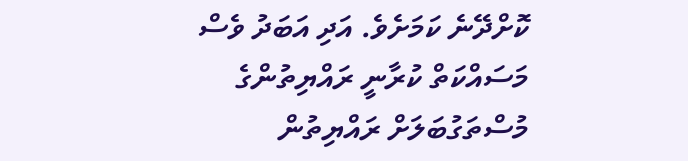ކޮށްދޭނެ ކަމަށެވެ. އަދި އަބަދު ވެސް މަސައްކަތް ކުރާނީ ރައްޔިތުންގެ މުސްތަގުބަލަށް ރައްޔިތުން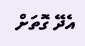އެދޭ ގޮތަށް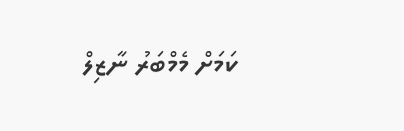ކަމަށް މެމްބަރު ނާޒިލް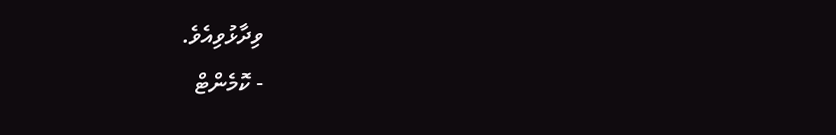ވިދާޅުވިއެވެ.
- ކޮމެންޓް